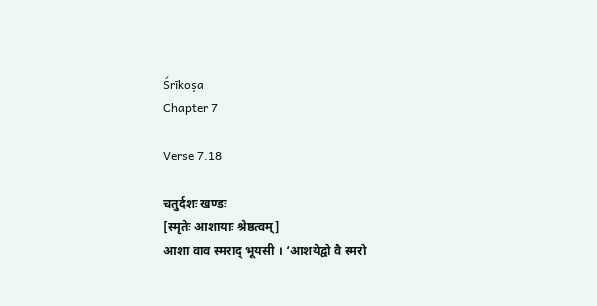Śrīkoṣa
Chapter 7

Verse 7.18

चतुर्दशः खण्डः
[स्मृतेः आशायाः श्रेष्ठत्वम्]
आशा वाव स्मराद् भूयसी । ‘आशयेद्वो वै स्मरो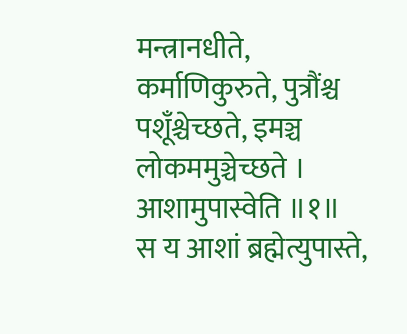मन्त्रानधीते, कर्माणिकुरुते, पुत्रौंश्च पशूँश्चेच्छते, इमञ्च लोकममुञ्चेच्छते । आशामुपास्वेति ॥१॥
स य आशां ब्रह्मेत्युपास्ते,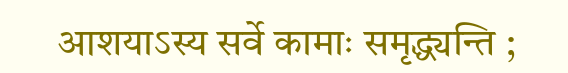आशयाऽस्य सर्वे कामाः समृद्ध्यन्ति ;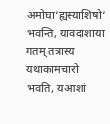अमोघा‘ह्यस्याशिषो‘ भवन्ति, यावदाशाया गतम् तत्रास्य यथाकामचारो भवति, यआशां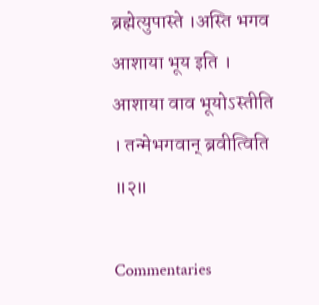ब्रह्मेत्युपास्ते ।अस्ति भगव आशाया भूय इति । आशाया वाव भूयोऽस्तीति । तन्मेभगवान् ब्रवीत्विति ॥२॥

Commentaries